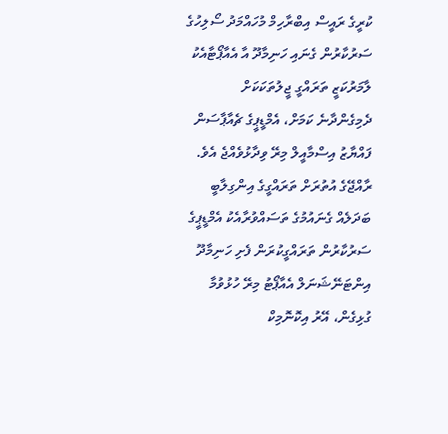ކުރީގެ ރައީސް އިބްރާހިމް މުހައްމަދު ސޯލިހުގެ ސަރުކާރުން ގެނައި ހަނިމާދޫ އާ އެއާޕޯޓާއެކު ލާމަރުކަޒީ ތަރައްގީ ޖީލުތަކަކަށް ދެމިގެންދާނެ ކަމަށް، އެމްޑީޕީގެ ޗެއާޕާސަން ފައްޔާޒު އިސްމާއީލް މިރޭ ވިދާޅުވެއްޖެ އެވެ.
ރާއްޖޭގެ އުތުރަށް ތަރައްގީގެ އިންގިލާބީ ބަދަލެއް ގެނައުމުގެ ތަސައްވުރާއެކު އެމްޑީޕީގެ ސަރުކާރުން ތަރައްގީކުރަން ފެށި ހަނިމާދޫ އިންޓަނޭޝަނަލް އެއާޕޯޓު މިރޭ ހުޅުވުމާ ގުޅިގެން، އޭރު އިކޮނޮމިކް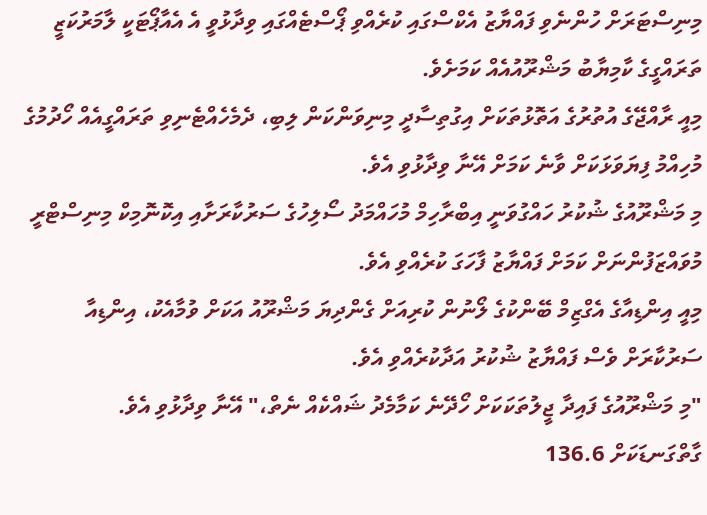މިނިސްޓަރަށް ހުންނެވި ފައްޔާޒު އެކްސްގައި ކުރެއްވި ޕޯސްޓެއްގައި ވިދާޅުވީ އެ އެއާޕޯޓަކީ ލާމަރުކަޒީ ތަރައްގީގެ ކާމިޔާބު މަޝްރޫއުއެއް ކަމަށެވެ.
މިއީ ރާއްޖޭގެ އުތުރުގެ އަތޮޅުތަކަށް އިގުތިސާދީ މިނިވަންކަން ލިބި، ދެމެހެއްޓެނިވި ތަރައްގީއެއް ހޯދުމުގެ މުހިއްމު ފިޔަވަޅަކަށް ވާނެ ކަމަށް އޭނާ ވިދާޅުވި އެވެ.
މި މަޝްރޫއުގެ ޝުކުރު ހައްގުވަނީ އިބްރާހިމް މުހައްމަދު ސޯލިހުގެ ސަރުކާރަށާއި އިކޮނޮމިކް މިނިސްޓްރީ މުވައްޒަފުންނަށް ކަމަށް ފައްޔާޒު ފާހަގަ ކުރެއްވި އެވެ.
މިއީ އިންޑިއާގެ އެގްޒިމް ބޭންކުގެ ލޯނުން ކުރިއަށް ގެންދިޔަ މަޝްރޫއު އަކަށް ވުމާއެކު، އިންޑިއާ ސަރުކާރަށް ވެސް ފައްޔާޒު ޝުކުރު އަދާކުރެއްވި އެވެ.
"މި މަޝްރޫއުގެ ފައިދާ ޖީލުތަކަކަށް ހޯދޭނެ ކަމާމެދު ޝައްކެއް ނެތް،" އޭނާ ވިދާޅުވި އެވެ.
ގާތްގަނޑަކަށް 136.6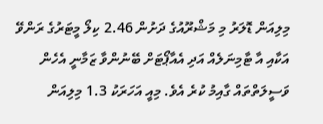މިލިއަން ޑޮލަރު މި މަޝްރޫއުގެ ދަށުން 2.46 ކިލޯ މީޓަރުގެ ރަންވޭ އަކާއި އާ ޓާމިނަލެއް އަދި އެއާޕޯޓަށް ބޭނުންވާ ޒަމާނީ އެހެން ވަސީލަތްތައް ގާއިމު ކުރެ އެވެ. މިއީ އަހަރަކު 1.3 މިލިއަން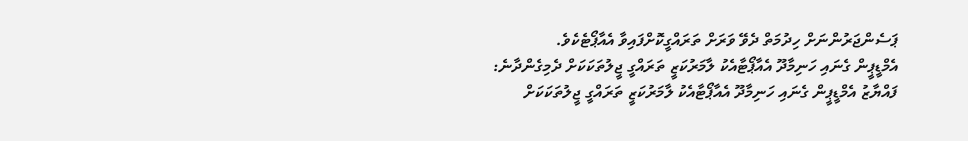ޕަސެންޖަރުންނަށް ހިދުމަތް ދެވޭ ވަރަށް ތަރައްގީކޮށްފައިވާ އެއާޕޯޓެކެވެ.
އެމްޑީޕީން ގެނައި ހަނިމާދޫ އެއާޕޯޓާއެކު ލާމަރުކަޒީ ތަރައްގީ ޖީލުތަކަކަށް ދެމިގެންދާނެ: ފައްޔާޒު އެމްޑީޕީން ގެނައި ހަނިމާދޫ އެއާޕޯޓާއެކު ލާމަރުކަޒީ ތަރައްގީ ޖީލުތަކަކަށް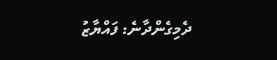ދެމިގެންދާނެ: ފައްޔާޒު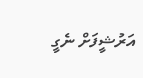އަރުޝީފަށް ނެގީ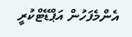އެންމެފަހުން އަޕްޑޭޓްކުރީ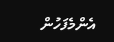އެންމެފަހުން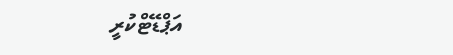އަޕްޑޭޓްކުރީ